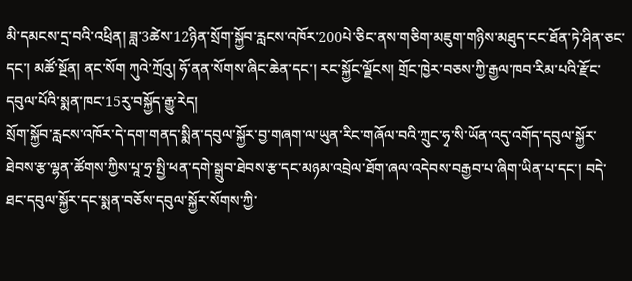མི་དམངས་དྲ་བའི་འཕྲིན། ཟླ་3ཚེས་12ཉིན་སྲོག་སྐྱོབ་རླངས་འཁོར་200པེ་ཅིང་ནས་གཅིག་མཇུག་གཉིས་མཐུད་ངང་ཐོན་ཏེ་ཤིན་ཅང་དང་། མཚོ་སྔོན། ནང་སོག ཀུའེ་ཀྲོའུ། ཧོ་ནན་སོགས་ཞིང་ཆེན་དང་། རང་སྐྱོང་ལྗོངས། གྲོང་ཁྱེར་བཅས་ཀྱི་རྒྱལ་ཁབ་རིམ་པའི་རྫོང་དབུལ་པོའི་སྨན་ཁང་15རུ་བསྐྱོད་རྒྱུ་རེད།
སྲོག་སྐྱོབ་རླངས་འཁོར་དེ་དག་གནད་སྨིན་དབུལ་སྐྱོར་བྱ་གཞག་ལ་ཡུན་རིང་གཞོལ་བའི་ཀྲུང་ཧྭ་སི་ཡོན་འདུ་འགོད་དབུལ་སྐྱོར་ཐེབས་རྩ་ལྷན་ཚོགས་ཀྱིས་པཱ་ཧྲ་སྤྱི་ཕན་དགེ་སྒྲུབ་ཐེབས་རྩ་དང་མཉམ་འབྲེལ་ཐོག་ཞལ་འདེབས་བརྒྱབ་པ་ཞིག་ཡིན་པ་དང་། བདེ་ཐང་དབུལ་སྐྱོར་དང་སྨན་བཅོས་དབུལ་སྐྱོར་སོགས་ཀྱི་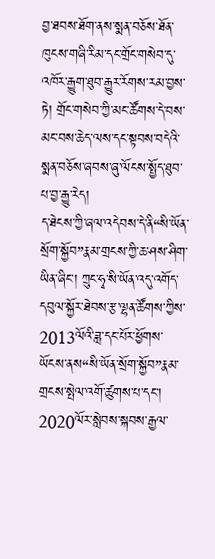བྱ་ཐབས་ཐོག་ནས་སྨན་བཅོས་ཐོན་ཁུངས་གཞི་རིམ་དང་གྲོང་གསེབ་དུ་འཁོར་རྒྱུག་ཐུབ་རྒྱུར་རོགས་རམ་བྱས་ཏེ། གྲོང་གསེབ་ཀྱི་མང་ཚོགས་དེ་བས་མང་བས་ཆེད་ལས་དང་སྟབས་བདེའི་སྨན་བཅོས་ཞབས་ཞུ་ལོངས་སྤྱོད་ཐུབ་པ་བྱ་རྒྱུ་རེད།
ད་ཐེངས་ཀྱི་ཞལ་འདེབས་དེ་ནི“སི་ཡོན་སྲོག་སྐྱོབ”རྣམ་གྲངས་ཀྱི་ཆ་ཤས་ཤིག་ཡིན་ཞིང་། ཀྲུང་ཧྭ་སི་ཡོན་འདུ་འགོད་དབུལ་སྐྱོར་ཐེབས་རྩ་ལྷན་ཚོགས་ཀྱིས་2013ལོའི་ཟླ་དང་པོར་ཕྱོགས་ཡོངས་ནས“སི་ཡོན་སྲོག་སྐྱོབ”རྣམ་གྲངས་སྤེལ་འགོ་ཚུགས་པ་དང་། 2020ལོར་སླེབས་སྐབས་རྒྱལ་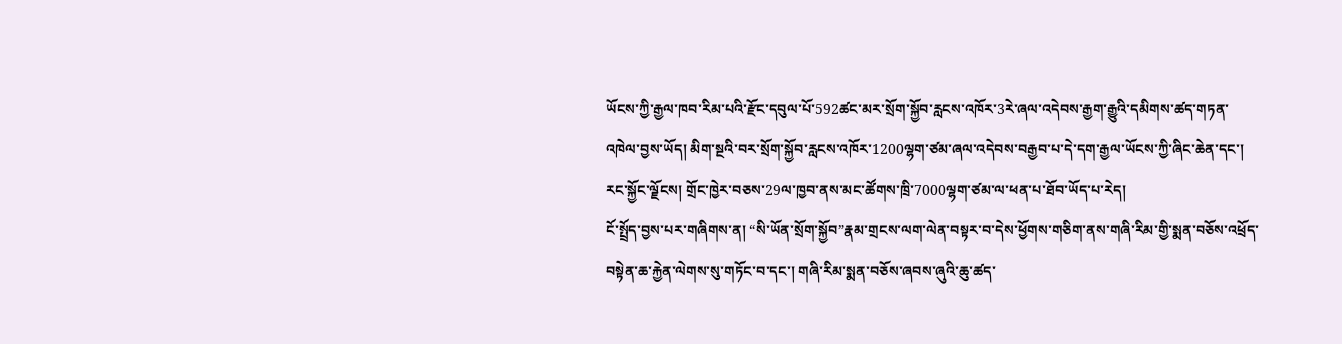ཡོངས་ཀྱི་རྒྱལ་ཁབ་རིམ་པའི་རྫོང་དབུལ་པོ་592ཚང་མར་སྲོག་སྐྱོབ་རླངས་འཁོར་3རེ་ཞལ་འདེབས་རྒྱག་རྒྱུའི་དམིགས་ཚད་གཏན་འཁེལ་བྱས་ཡོད། མིག་སྔའི་བར་སྲོག་སྐྱོབ་རླངས་འཁོར་1200ལྷག་ཙམ་ཞལ་འདེབས་བརྒྱབ་པ་དེ་དག་རྒྱལ་ཡོངས་ཀྱི་ཞིང་ཆེན་དང་། རང་སྐྱོང་ལྗོངས། གྲོང་ཁྱེར་བཅས་29ལ་ཁྱབ་ནས་མང་ཚོགས་ཁྲི་7000ལྷག་ཙམ་ལ་ཕན་པ་ཐོབ་ཡོད་པ་རེད།
ངོ་སྤྲོད་བྱས་པར་གཞིགས་ན། “སི་ཡོན་སྲོག་སྐྱོབ”རྣམ་གྲངས་ལག་ལེན་བསྟར་བ་དེས་ཕྱོགས་གཅིག་ནས་གཞི་རིམ་གྱི་སྨན་བཅོས་འཕྲོད་བསྟེན་ཆ་རྐྱེན་ལེགས་སུ་གཏོང་བ་དང་། གཞི་རིམ་སྨན་བཅོས་ཞབས་ཞུའི་ཆུ་ཚད་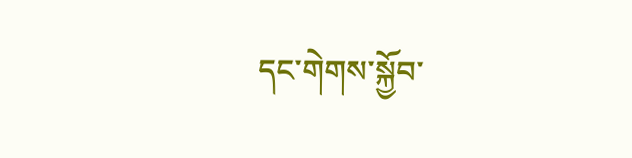དང་གེགས་སྐྱོབ་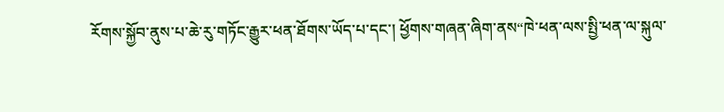རོགས་སྐྱོབ་ནུས་པ་ཆེ་རུ་གཏོང་རྒྱུར་ཕན་ཐོགས་ཡོད་པ་དང་། ཕྱོགས་གཞན་ཞིག་ནས“ཁེ་ཕན་ལས་སྤྱི་ཕན་ལ་སྐུལ་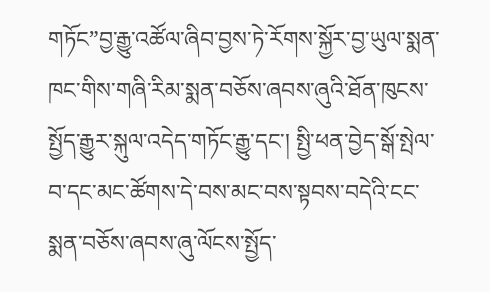གཏོང”བྱ་རྒྱུ་འཚོལ་ཞིབ་བྱས་ཏེ་རོགས་སྐྱོར་བྱ་ཡུལ་སྨན་ཁང་གིས་གཞི་རིམ་སྨན་བཅོས་ཞབས་ཞུའི་ཐོན་ཁུངས་སྤྱོད་རྒྱུར་སྐུལ་འདེད་གཏོང་རྒྱུ་དང་། སྤྱི་ཕན་བྱེད་སྒོ་སྤེལ་བ་དང་མང་ཚོགས་དེ་བས་མང་བས་སྟབས་བདེའི་ངང་སྨན་བཅོས་ཞབས་ཞུ་ལོངས་སྤྱོད་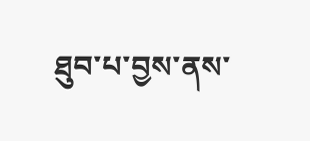ཐུབ་པ་བྱས་ནས་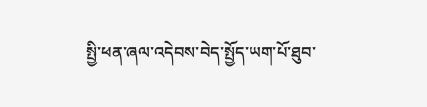སྤྱི་ཕན་ཞལ་འདེབས་བེད་སྤྱོད་ཡག་པོ་ཐུབ་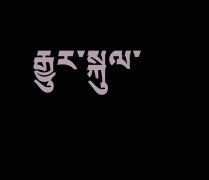རྒྱུར་སྐུལ་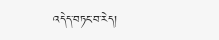འདེད་བཏང་བ་རེད།